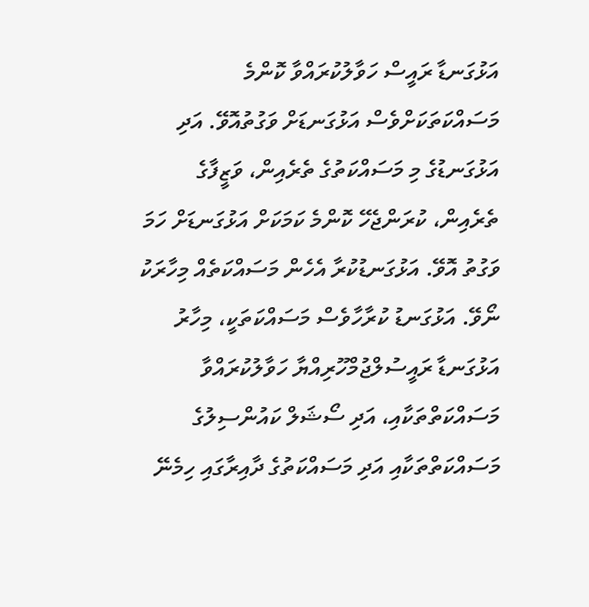އަޅުގަނޑާ ރައީސް ހަވާލުކުރައްވާ ކޮންމެ މަސައްކަތަކަށްވެސް އަޅުގަނޑަށް ވަގުތުއޮވޭ. އަދި އަޅުގަނޑުގެ މި މަސައްކަތުގެ ތެރެއިން، ވަޒީފާގެ ތެރެއިން، ކުރަންޖެހޭ ކޮންމެ ކަމަކަށް އަޅުގަނޑަށް ހަމަ ވަގުތު އޮވޭ. އަޅުގަނޑުކުރާ އެހެން މަސައްކަތެއް މިހާރަކު ނޯވޭ. އަޅުގަނޑު ކުރާހާވެސް މަސައްކަތަކީ، މިހާރު އަޅުގަނޑާ ރައީސުލްޖުމްހޫރިއްޔާ ހަވާލުކުރައްވާ މަސައްކަތްތަކާއި، އަދި ސޯޝަލް ކައުންސިލުގެ މަސައްކަތްތަކާއި އަދި މަސައްކަތުގެ ދާއިރާގައި ހިމެނޭ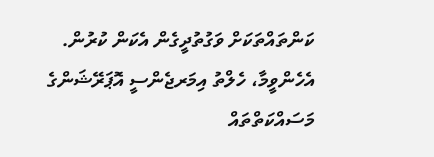ކަންތައްތަކަށް ވަގުތުދީގެން އެކަން ކުރުން. އެހެންވީމާ، ހެލްތު އިމަރޖެންސީ އޮޕަރޭޝަންގެ މަސައްކަތްތައް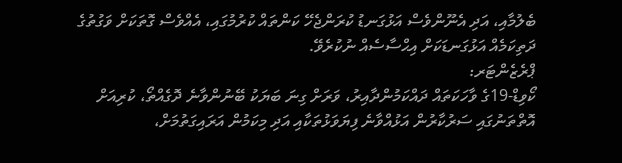ބެލުމާއި، އަދި އެނޫންވެސް އަޅުގަނޑު ކުރަންޖެހޭ ކަންތައް ކުރުމުގައި، އެއްވެސް ގޮތަކަށް ވަގުތުގެ ދަތިކަމެއް އަޅުގަނޑަކަށް އިޙްސާސެއް ނުކުރެވޭ.
ޕްރެޒެންޓަރ:
ކޯވިޑް-19ގެ ވާހަކަތައް ދައްކަމުންދާއިރު، ވަރަށް ގިނަ ބަޔަކު ބޭނުންވާނެ ދޮގެއްތޯ، ކުރިއަށް އޮތްތަނުގައި ސަރުކާރުން އަޅުއްވާނެ ފިޔަވަޅުތަކާއި އަދި މިކަމުން އަރައިގަތުމަށް،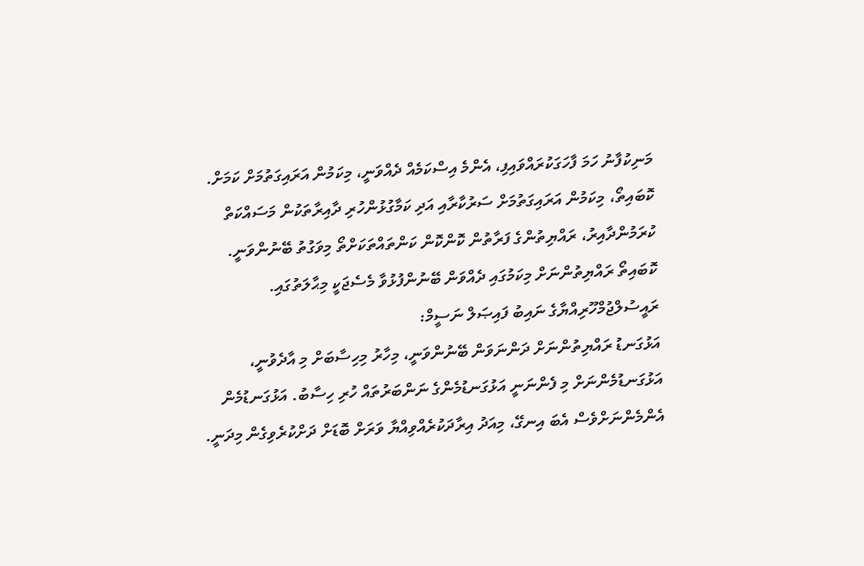މަނިކުފާނު ހަމަ ފާހަގަކުރައްވައިފި، އެންމެ އިސްކަމެއް ދެއްވަނީ، މިކަމުން އަރައިގަތުމަށް ކަމަށް. ކޮބައިތޯ، މިކަމުން އަރައިގަތުމަށް ސަރުކާރާއި އަދި ކަމާގުޅުންހުރި ދާއިރާތަކުން މަސައްކަތް ކުރަމުންދާއިރު، ރައްޔިތުންގެ ފަރާތުން ކޮންކޮން ކަންތައްތަކަށްތޯ މިވަގުތު ބޭނުންވަނީ. ކޮބައިތޯ ރައްޔިތުންނަށް މިކަމުގައި ދެއްވަން ބޭނުންފުޅުވާ މެސެޖަކީ މިޙާލަތުގައި.
ރައީސުލްޖުމްހޫރިއްޔާގެ ނައިބު ފައިޞަލް ނަސީމް:
އަޅުގަނޑު ރައްޔިތުންނަށް ދަންނަވަން ބޭނުންވަނީ، މިހާރު މިހިސާބަށް މި އާދެވުނީ، އަޅުގަނޑުމެންނަށް މި ފެންނަނީ އަޅުގަނޑުމެންގެ ނަންބަރުތައް ހުރި ހިސާބު. އަޅުގަނޑުމެން އެންމެންނަށްވެސް އެބަ އިނގޭ، މިއަދު އިރާދަކުރެއްވިއްޔާ ވަރަށް ބޮޑަށް ދަށްކުރެވިގެން މިދަނީ.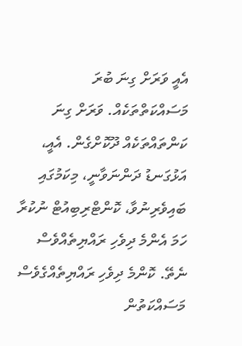އެއީ ވަރަށް ގިނަ ބުރަ މަސައްކަތްތަކެއް. ވަރަށް ގިނަ ކަންތައްތަކެއް ދޫކޮށްގެން. އެއީ، އަޅުގަނޑު ދަންނަވާނީ، މިކަމުގައި ބައިވެރިނުވާ، ކޮންޓްރިބިއުޓް ނުކުރާ ހަމަ އެންމެ ދިވެހި ރައްޔިތެއްވެސް ނެތޭ. ކޮންމެ ދިވެހި ރައްޔިތެއްގެވެސް މަސައްކަތުން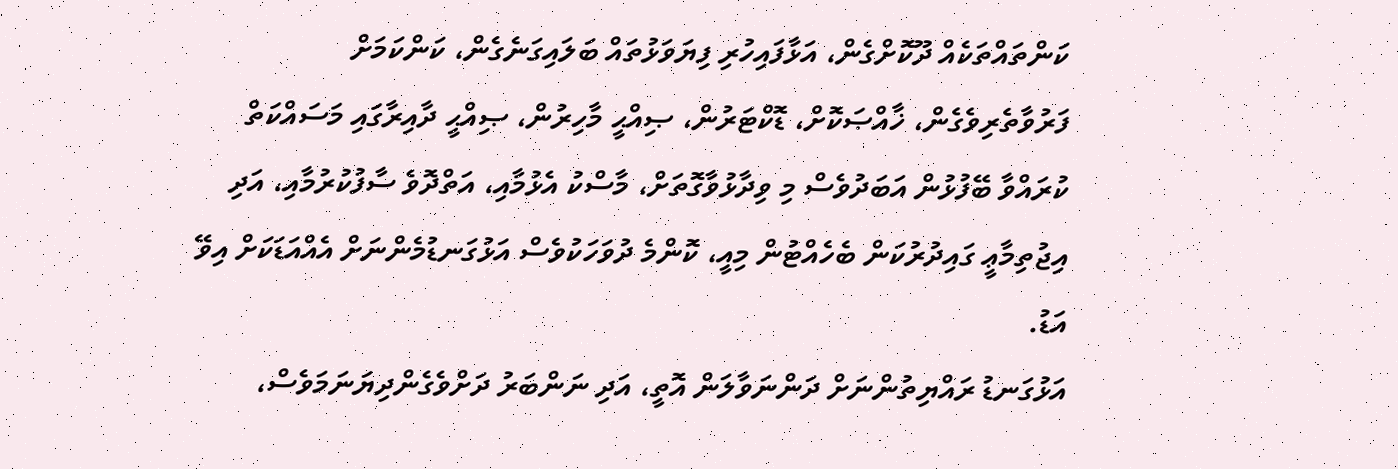ކަންތައްތަކެއް ދޫކޮށްގެން، އަޅާފައިހުރި ފިޔަވަޅުތައް ބަލައިގަނެގެން، ކަންކަމަށް ފަރުވާތެރިވެގެން، ޚާއްޞަކޮށް، ޑޮކްޓަރުން، ޞިއްޙީ މާހިރުން، ޞިއްޙީ ދާއިރާގައި މަސައްކަތް ކުރައްވާ ބޭފުޅުން އަބަދުވެސް މި ވިދާޅުވާގޮތަށް، މާސްކު އެޅުމާއި، އަތްދޮވެ ސާފުކުރުމާއި، އަދި އިޖުތިމާޢީ ގައިދުރުކަން ބެހެއްޓުން މިއީ، ކޮންމެ ދުވަހަކުވެސް އަޅުގަނޑުމެންނަށް އެއްއަޑަކަށް އިވޭ އަޑު.
އަޅުގަނޑު ރައްޔިތުންނަށް ދަންނަވާލަން އޮތީ، އަދި ނަންބަރު ދަށްވެގެންދިޔަނަމަވެސް،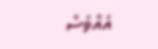އެއްވެސް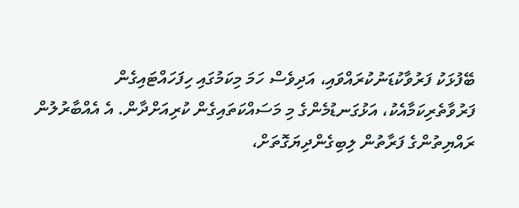ބޭފުޅަކު ފަރުވާކުޑަނުކުރައްވައި، އަދިވެސް ހަމަ މިކަމުގައި ހިފަހައްޓައިގެން ފަރުވާތެރިކަމާއެކު، އަޅުގަނޑުމެންގެ މި މަސައްކަތައިގެން ކުރިއަށްދާން. އެ އެއްބާރުލުން ރައްޔިތުންގެ ފަރާތުން ލިބިގެންދިޔަގޮތަށް،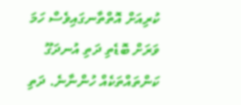ކުރިއަށް އޮތްތާނގައިވެސް ހަމަ ވަރަށް ބޮޑެތި ދަތި އުނދަގޫ ކަންތައްތަކެއް ހުންނާނެ. ދަތި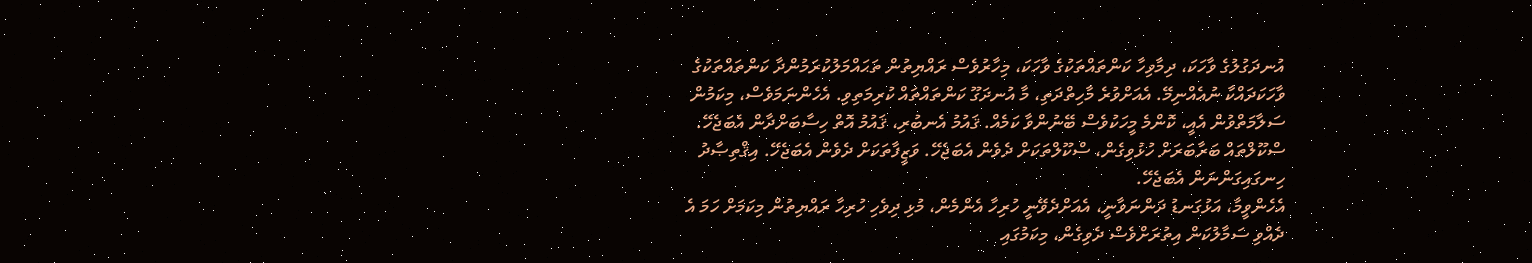އުނދަގުލުގެ ވާހަކަ، ދިމާވިހާ ކަންތައްތަކުގެ ވާހަކަ، މިހާރުވެސް ރައްޔިތުން ތަޙައްމަލުކުރަމުންދާ ކަންތައްތަކުގެ ވާހަކަދައްކާ ނުއެއްނިމޭ. އެއަށްވުރެ މާހިތްދަތި، މާ އުނދަގޫ ކަންތައްތައް ކުރިމަތިވި. އެހެންނަމަވެސް، މިކަމުން ސަލާމަތްވުން އެއީ، ކޮންމެ މީހަކުވެސް ބޭނުންވާ ކަމެއް. ޤައުމު އެނބުރި، ޤައުމު އޮތް ހިސާބަށްދާން އެބަޖެހޭ. ސްކޫލްތައް ބަރާބަރަށް ހުޅުވިގެން، ސްކޫލްތަކަށް ދެވެން އެބަޖެހޭ. ވަޒީފާތަކަށް ދެވެން އެބަޖެހޭ. އިޤްތިޞާދު ހިނގައިގަންނަން އެބަޖެހޭ.
އެހެންވީމާ، އަޅުގަނޑު ދަންނަވާނީ، އެއަށްދެވޭނީ ހުރިހާ އެންމެން، މުޅި ދިވެހި ހުރިހާ ރައްޔިތުން މިކަމަށް ހަމަ އެ ދެއްވި ސަމާލުކަން އިތުރަށްވެސް ދެވިގެން، މިކަމުގައި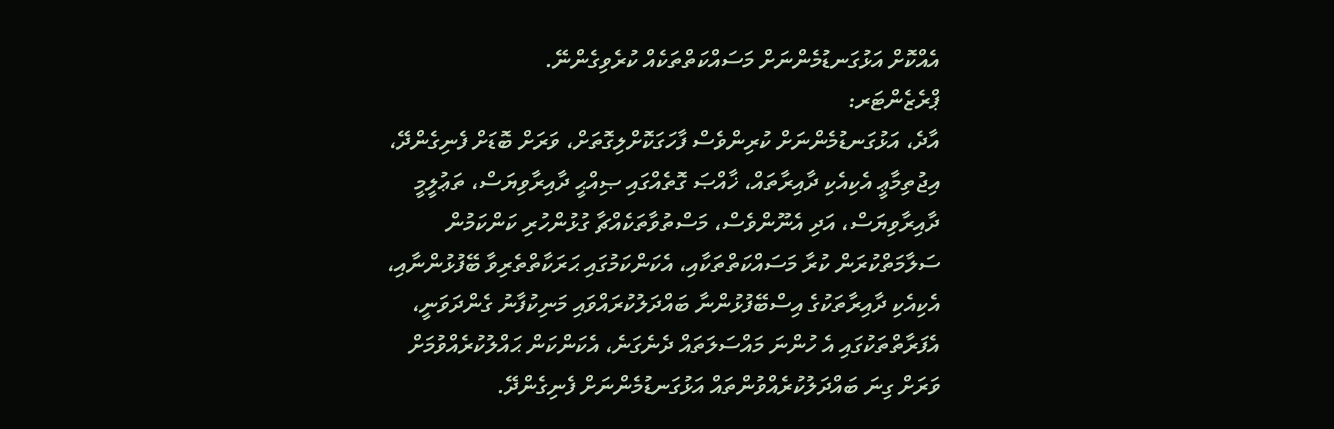އެއްކޮށް އަޅުގަނޑުމެންނަށް މަސައްކަތްތަކެއް ކުރެވިގެންނޭ.
ޕްރެޒެންޓަރ:
އާދެ، އަޅުގަނޑުމެންނަށް ކުރިންވެސް ފާހަގަކޮށްލިގޮތަށް، ވަރަށް ބޮޑަށް ފެނިގެންދޭ، އިޖުތިމާޢީ އެކިއެކި ދާއިރާތައް، ޚާއްޞަ ގޮތެއްގައި ޞިއްޙީ ދާއިރާވިޔަސް، ތަޢުލީމީ ދާއިރާވިޔަސް، އަދި އެނޫންވެސް، މަސްތުވާތަކެއްޗާ ގުޅުންހުރި ކަންކަމުން ސަލާމަތްކުރަން ކުރާ މަސައްކަތްތަކާއި، އެކަންކަމުގައި ޙަރަކާތްތެރިވާ ބޭފުޅުންނާއި، އެކިއެކި ދާއިރާތަކުގެ އިސްބޭފުޅުންނާ ބައްދަލުކުރައްވައި މަނިކުފާނު ގެންދަވަނީ، އެފަރާތްތަކުގައި އެ ހުންނަ މައްސަލަތައް ދެނެގަނެ، އެކަންކަން ޙައްލުކުރެއްވުމަށް ވަރަށް ގިނަ ބައްދަލުކުރެއްވުންތައް އަޅުގަނޑުމެންނަށް ފެނިގެންދޭ.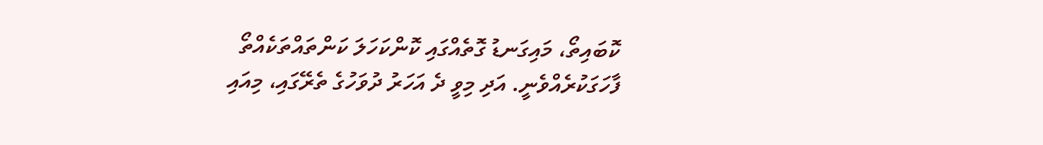ކޮބައިތޯ، މައިގަނޑު ގޮތެއްގައި ކޮންކަހަލަ ކަންތައްތަކެއްތޯ ފާހަގަކުރެއްވެނީ. އަދި މިވީ ދެ އަހަރު ދުވަހުގެ ތެރޭގައި، މިއައި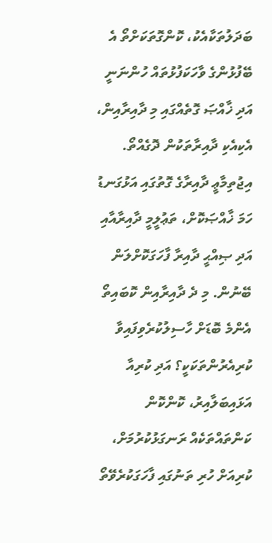ބަދަލުތަކާއެކު، ކޮންގޮތަކަށްތޯ އެ ބޭފުޅުންގެ ވާހަކަފުޅުތައް ހުންނަނީ އަދި ޚާއްޞަ ގޮތެއްގައި މި ދާއިރާއިން، އެކިއެކި ދާއިރާތަކުން ދޮގެއްތޯ. އިޖުތިމާޢީ ދާއިރާގެ ގޮތުގައި އަޅުގަނޑު ހަމަ ޚާއްޞަކޮށް، ތަޢުލީމީ ދާއިރާއާއި އަދި ޞިއްޙީ ދާއިރާ ފާހަގަކޮށްލަން ބޭނުން. މި ދެ ދާއިރާއިން ކޮބައިތޯ އެންމެ ބޮޑަށް ހާސިލުކުރެވިފައިވާ ކުރިއެރުންތަކަކީ؟ އަދި ކުރިއާ އަޅައިބަލާއިރު، ކޮންކޮން ކަންތައްތަކެއް ރަނގަޅުކުރުމަށް، ކުރިއަށް ހުރި ތަނުގައި ފާހަގަކުރެވޭތޯ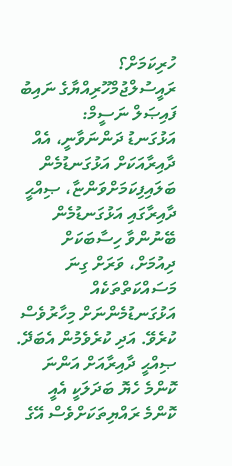ހުރިކަމަށް؟
ރައީސުލްޖުމްހޫރިއްޔާގެ ނައިބު ފައިޞަލް ނަސީމް:
އަޅުގަނޑު ދަންނަވާނީ، އެއް ދާއިރާއަކަށް އަޅުގަނޑުމެން ބަލައިފިކަމަށްވަންޏާ، ޞިއްޙީ ދާއިރާގައި އަޅުގަނޑުމެން ބޭނުންވާ ހިސާބަކަށް ދިއުމަށް، ވަރަށް ގިނަ މަސައްކަތްތަކެއް އަޅުގަނޑުމެންނަށް މިހާރުވެސް ކުރެވޭ. އަދި ކުރެވެމުން އެބަދޭ. ޞިއްޙީ ދާއިރާއަށް އަންނަ ކޮންމެ ހެޔޮ ބަދަލަކީ އެއީ ކޮންމެ ރައްޔިތަކަށްވެސް އޭގެ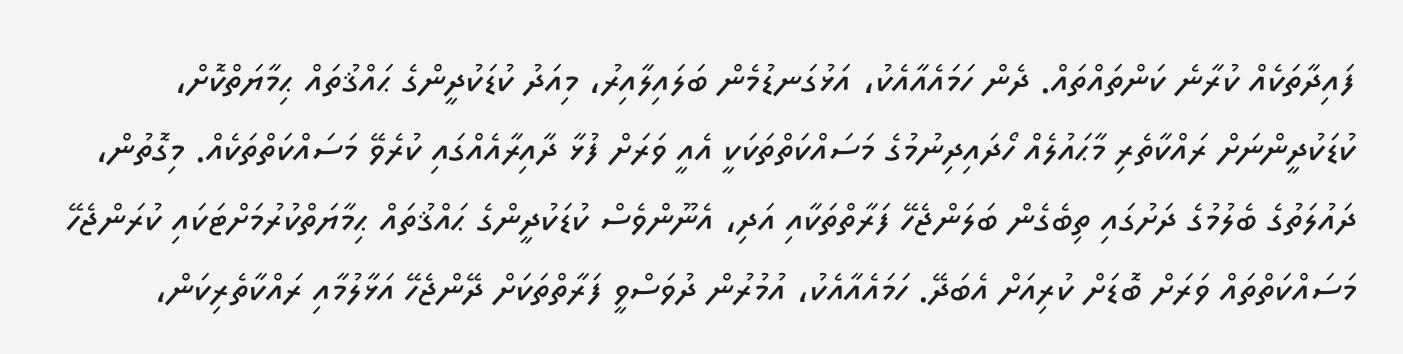ފައިދާތަކެއް ކުރާނެ ކަންތައްތައް. ދެން ހަމައެއާއެކު، އަޅުގަނޑުމެން ބަލައިލާއިރު، މިއަދު ކުޑަކުދީންގެ ޙައްޤުތައް ޙިމާޔަތްކޮށް، ކުޑަކުދީންނަށް ރައްކާތެރި މާޙައުލެއް ހޯދައިދިނުމުގެ މަސައްކަތްތަކަކީ އެއީ ވަރަށް ފުޅާ ދާއިރާއެއްގައި ކުރެވޭ މަސައްކަތްތަކެއް. މިގޮތުން، ދައުލަތުގެ ބެލުމުގެ ދަށުގައި ތިބެގެން ބަލަންޖެހޭ ފަރާތްތަކާއި އަދި، އެނޫންވެސް ކުޑަކުދީންގެ ޙައްޤުތައް ޙިމާޔަތްކުރުމަށްޓަކައި ކުރަންޖެހޭ މަސައްކަތްތައް ވަރަށް ބޮޑަށް ކުރިއަށް އެބަދޭ. ހަމައެއާއެކު، އުމުރުން ދުވަސްވީ ފަރާތްތަކަށް ދޭންޖެހޭ އަޅާލުމާއި ރައްކާތެރިކަން،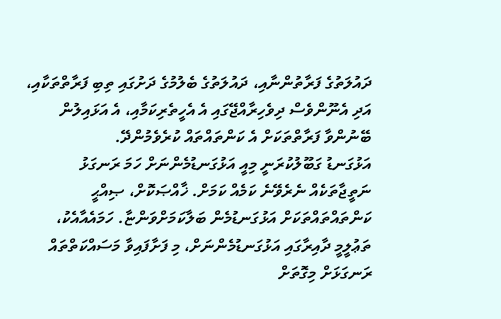ދައުލަތުގެ ފަރާތުންނާއި، ދައުލަތުގެ ބެލުމުގެ ދަށުގައި ތިބި ފަރާތްތަކާއި، އަދި އެނޫންވެސް ދިވެހިރާއްޖޭގައި އެ އެހީތެރިކަމާއި، އެ އަޅައިލުން ބޭނުންވާ ފަރާތްތަކަށް އެ ކަންތައްތައް ކުރެވެމުންދޭ.
އަޅުގަނޑު ގަބޫލުކުރަނީ މިއީ އަޅުގަނޑުމެންނަށް ހަމަ ރަނގަޅު ނަތީޖާތަކެއް ނެރެވޭނެ ކަމެއް ކަމަށް. ޚާއްޞަކޮށް، ޞިއްޙީ ކަންތައްތައްތަކަށް އަޅުގަނޑުމެން ބަލާކަމަށްވަންޏާ. ހަމައެއާއެކު، ތަޢުލީމީ ދާއިރާގައި އަޅުގަނޑުމެންނަށް، މި ފަށާފައިވާ މަސައްކަތްތައް ރަނގަޅަށް މިގޮތަށް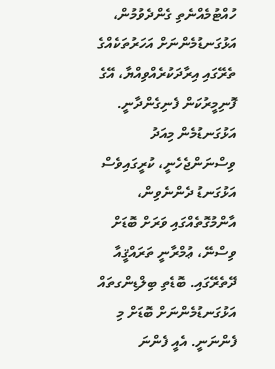ހުއްޓުމެއްނެތި ގެންދެވުމުން، އަޅުގަނޑުމެންނަށް އަހަރުތަކެއްގެ ތެރޭގައި އިރާދަކުރެއްވިއްޔާ، އޭގެ ފޮނިމީރުކަން ފެނިގެންދާނީ. އަޅުގަނޑުމެން މިއަދު ވިސްނަންޖެހެނީ، ކުރީގައިވެސް އަޅުގަނޑު ދެންނެވިން، އާންމުގޮތެއްގައި ވަރަށް ބޮޑަށް ވިސްނޭ، ޢުމްރާނީ ތަރައްޤީއާ ދޭތެރޭގައި. ބޮޑެތި ބިލްޑިންގތައް އަޅުގަނޑުމެންނަށް ބޮޑަށް މި ފެންނަނީ. އެއީ ފެންނަ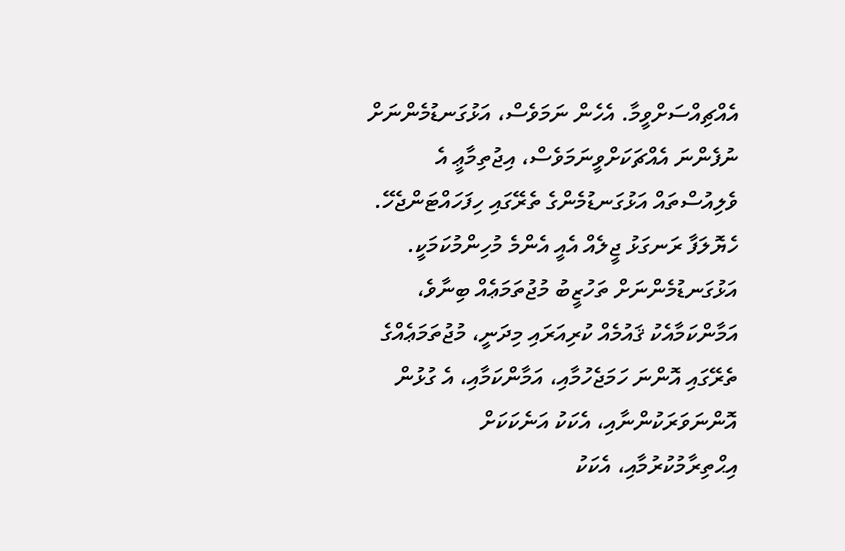އެއްޗިއްސަށްވީމާ. އެހެން ނަމަވެސް، އަޅުގަނޑުމެންނަށް ނުފެންނަ އެއްޗަކަށްވީނަމަވެސް، އިޖުތިމާޢީ އެ ވެލިއުސްތައް އަޅުގަނޑުމެންގެ ތެރޭގައި ހިފަހައްޓަންޖެހޭ. ހެޔޮލަފާ ރަނގަޅު ޖީލެއް އެއީ އެންމެ މުހިންމުކަމަކީ. އަޅުގަނޑުމެންނަށް ތަހުޒީބު މުޖުތަމަޢެއް ބިނާވެ، އަމާންކަމާއެކު ޤައުމެއް ކުރިއަރައި މިދަނީ، މުޖުތަމަޢެއްގެ ތެރޭގައި އޮންނަ ހަމަޖެހުމާއި، އަމާންކަމާއި، އެ ގުޅުން އޮންނަވަރަކުންނާއި، އެކަކު އަނެކަކަށް އިޙްތިރާމުކުރުމާއި، އެކަކު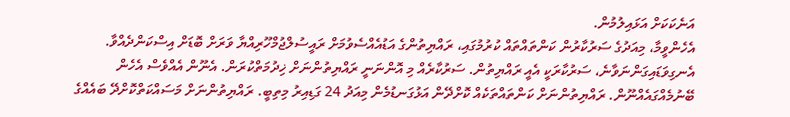އަނެކަކަށް އަޅައިލުމުން.
އެހެންވީމާ، މިއަދުގެ ސަރުކާރުން ކަންތައްތައް ކުރުމުގައި، ރައްޔިތުންގެ އަޑުއެއްސެވުމަށް ރައީސުލްޖުމްހޫރިއްޔާ ވަރަށް ބޮޑަށް އިސްކަންދެއްވާ. އެނގިވަޑައިގަންނަވާނެ، ސަރުކާރަކީ އެއީ ރައްޔިތުން. ސަރުކާރެއް މި އޮންނަނީ ރައްޔިތުންނަށް ޚިދުމަތްކުރަން. އެނޫން އެއްވެސް އެހެން ބޭނުމެއްގައެއްނޫން. ރައްޔިތުންނަށް ކަންތައްތަކެއް ކޮށްދޭން އަޅުގަނޑުމެން މިއަދު 24 ގަޑިއިރު މިތިބީ. ރައްޔިތުންނަށް މަސައްކަތްކޮށްދޭ ބައެއްގެ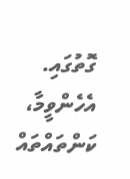ގޮތުގައި. އެހެންވީމާ، ކަންތައްތައް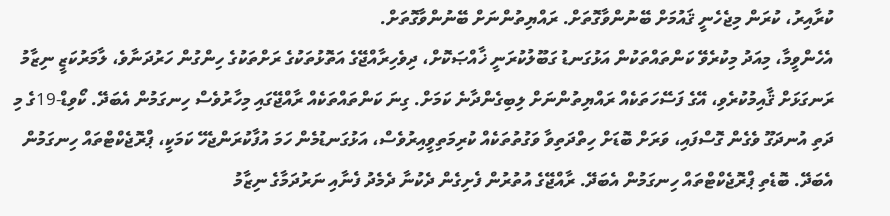ކުރާއިރު، ކުރަން މިޖެހެނީ ޤައުމަށް ބޭނުންވާގޮތަށް. ރައްޔިތުންނަށް ބޭނުންވާގޮތަށް.
އެހެންވީމާ، މިއަދު މިކުރެވޭ ކަންތައްތަކުން އަޅުގަނޑު ގަބޫލުކުރަނީ ޚާއްޞަކޮށް، ދިވެހިރާއްޖޭގެ އަތޮޅުތަކުގެ ރަށްތަކުގެ ހިންގުން ހަރުދަނާވެ، ލާމަރުކަޒީ ނިޒާމު ރަނގަޅަށް ޤާއިމުކުރެވި، އޭގެ ފަސޭހަތަކެއް ރައްޔިތުންނަށް ލިބިގެންދާނެ ކަމަށް. ގިނަ ކަންތައްތަކެއް ރާއްޖޭގައި މިހާރުވެސް ހިނގަމުން އެބަދޭ. ކޯވިޑް-19ގެ މި ދަތި އުނދަގޫ ވެގެން ގޮސްފައި، ވަރަށް ބޮޑަށް ހިތްދަތިވާ ވަގުތުތަކެއް ކުރިމަތިވީއިރުވެސް، އަޅުގަނޑުމެން ހަމަ އުފާކުރަންޖެހޭ ކަމަކީ، ޕްރޮޖެކްޓްތައް ހިނގަމުން އެބަދޭ. ބޮޑެތި ޕްރޮޖެކްޓްތައް ހިނގަމުން އެބަދޭ. ރާއްޖޭގެ އުތުރުން ފެށިގެން ދެކުނާ ދެމެދު ފެނާއި ނަރުދަމާގެ ނިޒާމު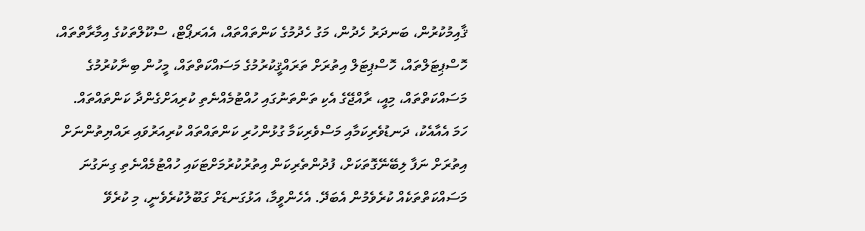ޤާއިމުކުރުން، ބަނދަރު ހެދުން، މަގު ހެދުމުގެ ކަންތައްތައް، އެއަރޕޯޓް، ސްކޫލްތަކުގެ އިމާރާތްތައް، ހޮސްޕިޓަލްތައް، ހޮސްޕިޓަލް އިތުރަށް ތަރައްޤީކުރުމުގެ މަސައްކަތްތައް، މީހުން ބިނާކުރުމުގެ މަސައްކަތްތައް، މިއީ، ރާއްޖޭގެ އެކި ތަންތަނުގައި ހުއްޓުމެއްނެތި ކުރިއަށްގެންދާ ކަންތައްތައް.
ހަމަ އެއާއެކު، ދަނޑުވެރިކަމާއި މަސްވެރިކަމާ ގުޅުންހުރި ކަންތައްތައް ކުރިއަރުވައި ރައްޔިތުންނަށް އިތުރަށް ނަފާ ލިބޭނޭގޮތަކަށް، ފުދުންތެރިކަން އިތުރުކުރުމަށްޓަކައި ހުއްޓުމެއްނެތި ގިނަގުނަ މަސައްކަތްތަކެއް ކުރެވެމުން އެބަދޭ. އެހެންވީމާ، އަޅުގަނޑަށް ގަބޫލުކުރެވެނީ، މި ކުރެވޭ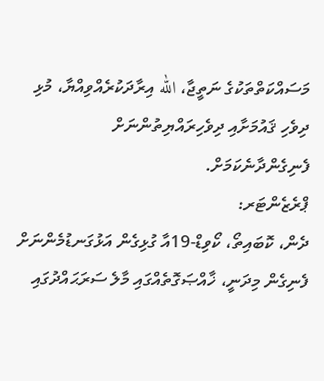މަސައްކަތްތަކުގެ ނަތީޖާ، الله އިރާދަކުރެއްވިއްޔާ، މުޅި ދިވެހި ޤައުމަށާއި ދިވެހިރައްޔިތުންނަށް ފެނިގެންދާނެކަމަށް.
ޕްރެޒެންޓަރ:
ދެން، ކޮބައިތޯ، ކޯވިޑް-19އާ ގުޅިގެން އަޅުގަނޑުމެންނަށް ފެނިގެން މިދަނީ، ޚާއްޞަގޮތެއްގައި މާލެ ސަރަޙައްދުގައި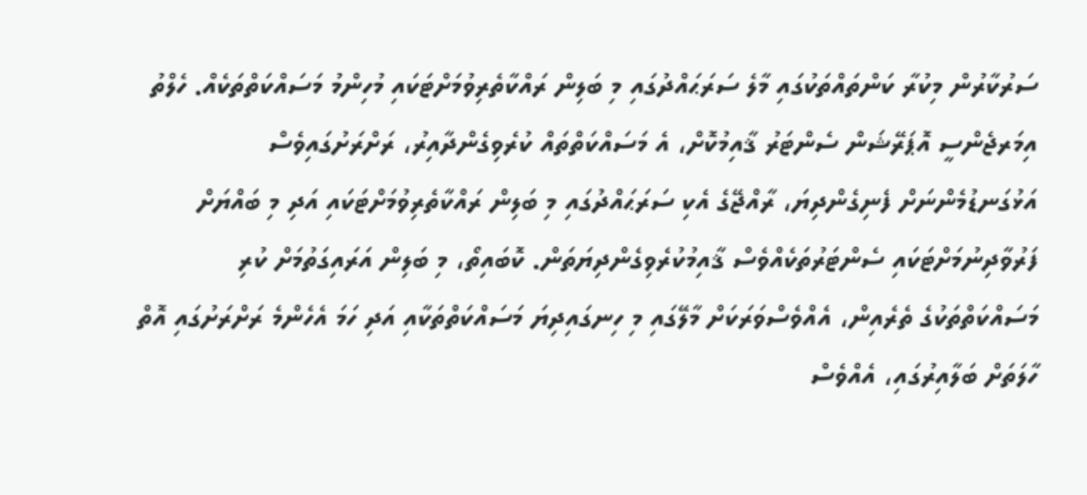ސަރުކާރުން މިކުރާ ކަންތައްތަކުގައި މާލެ ސަރަޙައްދުގައި މި ބަލިން ރައްކާތެރިވުމަށްޓަކައި މުހިންމު މަސައްކަތްތަކެއް. ހެލްތު އިމަރޖެންސީ އޮޕަރޭޝަން ސެންޓަރު ޤާއިމުކޮށް، އެ މަސައްކަތްތައް ކުރެވިގެންދާއިރު، ރަށްރަށުގައިވެސް އަޅުގަނޑުމެންނަށް ފެނިގެންދިޔަ، ރާއްޖޭގެ އެކި ސަރަޙައްދުގައި މި ބަލިން ރައްކާތެރިވުމަށްޓަކައި އަދި މި ބައްޔަށް ފަރުވާދިނުމަށްޓަކައި ސެންޓަރުތަކެއްވެސް ޤާއިމުކުރެވިގެންދިޔަތަން. ކޮބައިތޯ، މި ބަލިން އަރައިގަތުމަށް ކުރި މަސައްކަތްތަކުގެ ތެރެއިން، އެއްވެސްވަރަކަށް މާލޭގައި މި ހިނގައިދިޔަ މަސައްކަތްތަކާއި އަދި ހަމަ އެހެންމެ ރަށްރަށުގައި އޮތް ހާލަތަށް ބަލާއިރުގައި، އެއްވެސް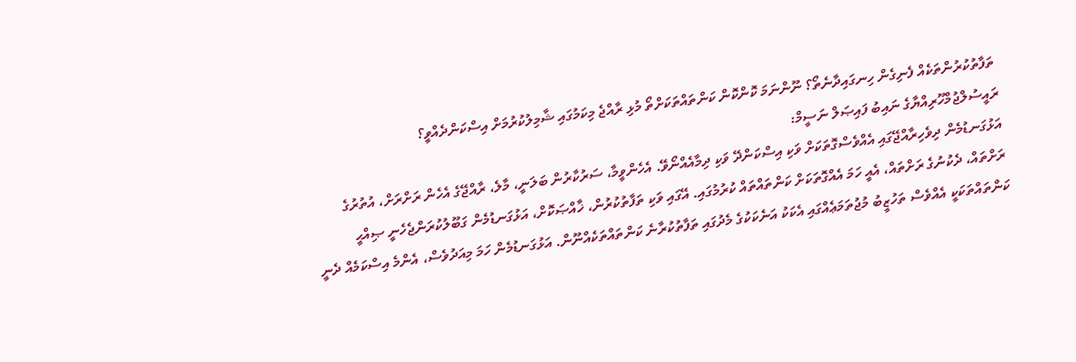ތަފާތުކުރުންތަކެއް ފެނިގެން ހިނގައިދާނެތޯ؟ ނޫންނަމަ ކޮންކޮން ކަންތައްތަކަށްތޯ މުޅި ރާއްޖެ މިކަމުގައި ޝާމިލުކުރުމަށް އިސްކަންދެއްވީ؟
ރައީސުލްޖުމްހޫރިއްޔާގެ ނައިބު ފައިޞަލް ނަސީމް:
އަޅުގަނޑުމެން ދިވެހިރާއްޖޭގައި އެއްވެސްގޮތަކަށް ވަކި އިސްކަންދޭ ވަކި ދިމާއެއްނޯވޭ. އެހެންވީމާ، ސަރުކާރުން ބަލަނީ، މާލެ، ރާއްޖޭގެ އެހެން ރަށްރަށް، އުތުރުގެ ރަށްތައް، ދެކުނުގެ ރަށްތައް، އެއީ ހަމަ އެއްގޮތަކަށް ކަންތައްތައް ކުރުމުގައި. އޭގައި ވަކި ތަފާތުކުރުން، ޚާއްޞަކޮށް، އަޅުގަނޑުމެން ގަބޫލުކުރަންޖެހެނީ ޞިއްޙީ ކަންތައްތަކަކީ އެއްވެސް ތަހުޒީބު މުޖުތަމަޢެއްގައި އެކަކު އަނެކަކުގެ މެދުގައި ތަފާތުކުރާނެ ކަންތައްތަކެއްނޫން. އަޅުގަނޑުމެން ހަމަ މިއަދުވެސް، އެންމެ އިސްކަމެއް ދެނީ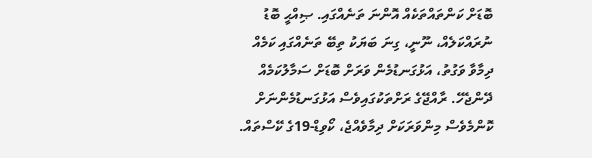ބޮޑަށް ކަންތައްތަކެއް އޮންނަ ތަނެއްގައި. ޞިއްޙީ ބޮޑު ނުރައްކަލެއް، ނޫނީ، ގިނަ ބަޔަކު ތިބޭ ތަނެއްގައި ކަމެއް ދިމާވާ ވަގުތު، އަޅުގަނޑުމެން ވަރަށް ބޮޑަށް ސަމާލުކަމެއް ދޭންޖެހޭ. ރާއްޖޭގެ ރަށްތަކުގައިވެސް އަޅުގަނޑުމެންނަށް ކޮންމެވެސް މިންވަރަކަށް ދިމާވެއްޖެ، ކޯވިޑް-19ގެ ކޭސްތައް.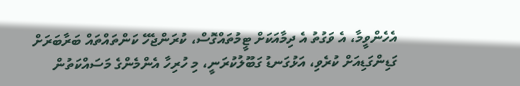އެހެންވީމާ، އެ ވަގުތު އެ ދިމާއަކަށް ޓީމުތައްގޮސް، ކުރަންޖެހޭ ކަންތައްތައް ބަރާބަރަށް ގަޑިންގަޑިއަށް ކުރެވި، އަޅުގަނޑު ގަބޫލުކުރަނީ، މި ހުރިހާ އެންމެންގެ މަސައްކަތުން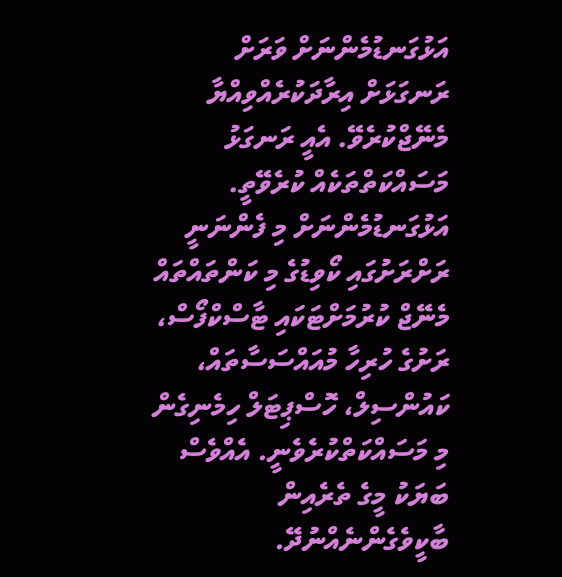އަޅުގަނޑުމެންނަށް ވަރަށް ރަނގަޅަށް އިރާދަކުރެއްވިއްޔާ މެނޭޖްކުރެވޭ. އެއީ ރަނގަޅު މަސައްކަތްތަކެއް ކުރެވޭތީ. އަޅުގަނޑުމެންނަށް މި ފެންނަނީ ރަށްރަށުގައި ކޯވިޑުގެ މި ކަންތައްތައް މެނޭޖް ކުރުމަށްޓަކައި ޓާސްކްފޯސް، ރަށުގެ ހުރިހާ މުއައްސަސާތައް، ކައުންސިލް، ހޮސްޕިޓަލް ހިމެނިގެން މި މަސައްކަތްކުރެވެނީ. އެއްވެސް ބަޔަކު މީގެ ތެރެއިން ބާކީވެގެންނެއްނުދޭ.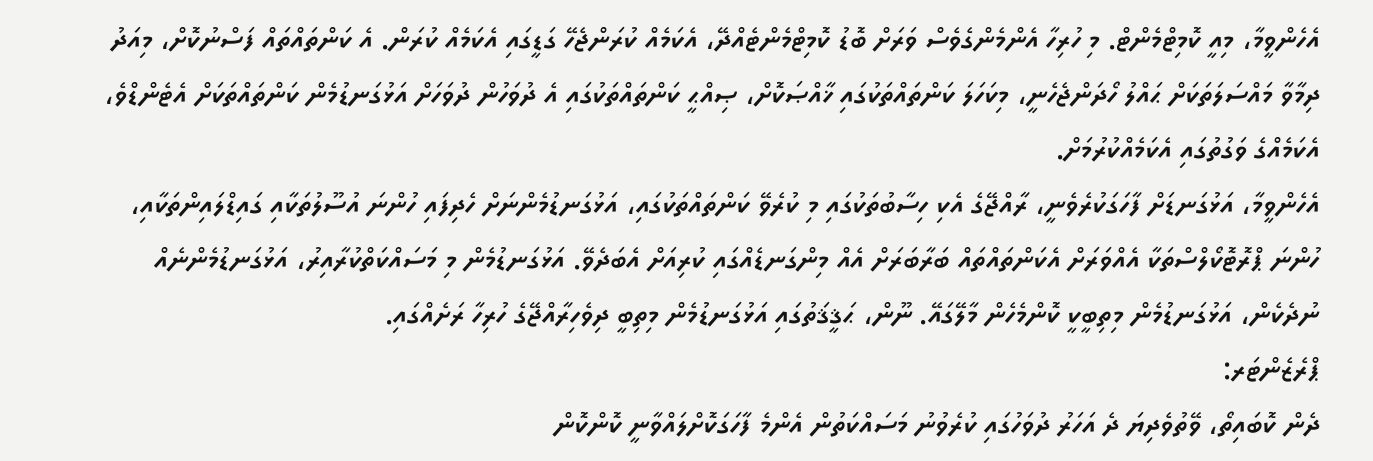އެހެންވީމާ، މިއީ ކޮމިޓްމެންޓް. މި ހުރިހާ އެންމެންގެވެސް ވަރަށް ބޮޑު ކޮމިޓްމެންޓެއްދޭ، އެކަމެއް ކުރަންޖެހޭ ގަޑީގައި އެކަމެއް ކުރަން. އެ ކަންތައްތައް ފަސްނުކޮށް، މިއަދު ދިމާވާ މައްސަލަތަކަށް ޙައްލު ހޯދަންޖެހެނީ، މިކަހަލަ ކަންތައްތަކުގައި ޚާއްޞަކޮށް، ޞިއްޙީ ކަންތައްތަކުގައި އެ ދުވަހުން ދުވަހަށް އަޅުގަނޑުމެން ކަންތައްތަކަށް އެޓެންޑްވެ، އެކަމެއްގެ ވަގުތުގައި އެކަމެއްކުރުމަށް.
އެހެންވީމާ، އަޅުގަނޑަށް ފާހަގަކުރެވެނީ، ރާއްޖޭގެ އެކި ހިސާބުތަކުގައި މި ކުރެވޭ ކަންތައްތަކުގައި، އަޅުގަނޑުމެންނަށް ހެދިފައި ހުންނަ އުސޫލުތަކާއި ގައިޑްލައިންތަކާއި، ހުންނަ ޕްރޮޓޮކޯލްސްތަކާ އެއްވަރަށް އެކަންތައްތައް ބަރާބަރަށް އެއް މިންގަނޑެއްގައި ކުރިއަށް އެބަދެވޭ. އަޅުގަނޑުމެން މި މަސައްކަތްކުރާއިރު، އަޅުގަނޑުމެންނެއް ނުދެކެން، އަޅުގަނޑުމެން މިތިބީކީ ކޮންމެހެން މާލޭގައޭ. ނޫން، ޙަޤީޤަތުގައި އަޅުގަނޑުމެން މިތިބީ ދިވެހިރާއްޖޭގެ ހުރިހާ ރަށެއްގައި.
ޕްރެޒެންޓަރ:
ދެން ކޮބައިތޯ، ވޭތުވެދިޔަ ދެ އަހަރު ދުވަހުގައި ކުރެވުނު މަސައްކަތުން އެންމެ ފާހަގަކޮށްލައްވާނީ ކޮންކޮން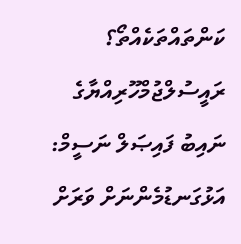ކަންތައްތަކެއްތޯ؟
ރައީސުލްޖުމްހޫރިއްޔާގެ ނައިބު ފައިޞަލް ނަސީމް:
އަޅުގަނޑުމެންނަށް ވަރަށް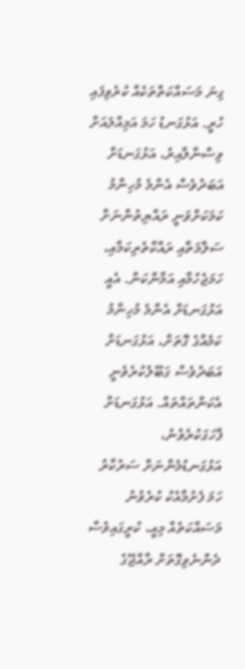ގިނަ މަސައްކަތްތަކެއް ކުރެވިފައި ހުރީ. އަޅުގަނޑު ހަމަ އަމިއްލައަށް ވިސްނާލާއިރު، އަޅުގަނޑަށް އަބަދުވެސް އެންމެ މުހިންމު ކަމަކަށްވަނީ ރައްޔިތުންނަށް ސަލާމަތާއި ރައްކާތެރިކަމާއި، ހަމަޖެހުމާއި އަމާންކަން. އެއީ އަޅުގަނޑަށް އެންމެ މުހިންމު ކަމެއްގެ ގޮތަށް، އަޅުގަނޑަށް އަބަދުވެސް ގަބޫލުކުރެވެނީ އެކަންތައްތައް. އަޅުގަނޑަށް ފާހަގަކުރެވުނު، އަޅުގަނޑުމެންނަށް ސަރުކާރު ހަމަ ފެށުމާއެކު ކުރެވުނު މަސައްކަތެއް މިއީ، ކުރީގައިވެސް ދެންނެވިގޮތަށް ރާއްޖޭގެ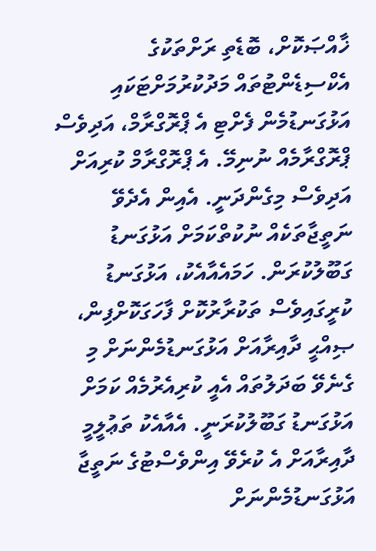ޚާއްޞަކޮށް، ބޮޑެތި ރަށްތަކުގެ އެކްސިޑެންޓުތައް މަދުކުރުމަށްޓަކައި އަޅުގަނޑުމެން ފެށްޓި އެ ޕްރޮގްރާމް، އަދިވެސް ޕްރޮގްރާމެއް ނުނިމޭ. އެ ޕްރޮގްރާމް ކުރިއަށް އަދިވެސް މިގެންދަނީ. އެއިން އެދެވޭ ނަތީޖާތަކެއް ނުކުތްކަމަށް އަޅުގަނޑު ގަބޫލުކުރަން. ހަމައެއާއެކު، އަޅުގަނޑު ކުރީގައިވެސް ތަކުރާރުކޮށް ފާހަގަކޮށްފިން، ޞިއްޙީ ދާއިރާއަށް އަޅުގަނޑުމެންނަށް މި ގެނެވޭ ބަދަލުތައް އެއީ ކުރިއެރުމެއް ކަމަށް އަޅުގަނޑު ގަބޫލުކުރަނީ. އެއާއެކު ތަޢުލީމީ ދާއިރާއަށް އެ ކުރެވޭ އިންވެސްޓުގެ ނަތީޖާ އަޅުގަނޑުމެންނަށް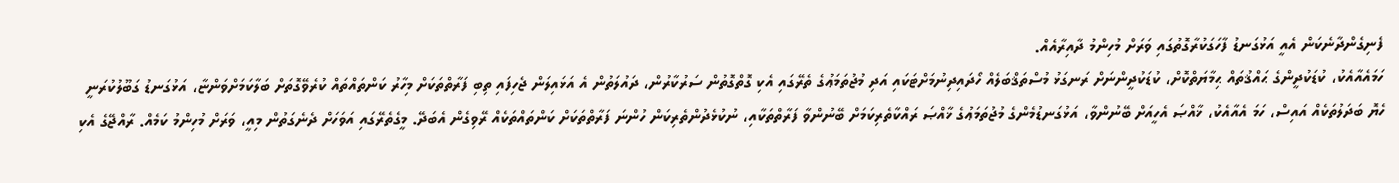ފެނިގެންދާނެކަން އެއީ އަޅުގަނޑު ފާހަގަކުރާގޮތުގައި ވަރަށް މުހިންމު ދާއިރާއެއް.
ހަމައެއާއެކު، ކުޑަކުދީންގެ ޙައްޤުތައް ޙިމާޔަތްކޮށް، ކުޑަކުދީންނަށް ރަނގަޅު މުސްތަޤްބަލެއް ހޯދައިދިނުމަށްޓަކައި އަދި މުޖުތަމަޢުގެ ތެރޭގައި އެކި ގޮތްގޮތުން ސަރުކާރުން، ދައުލަތުން އެ އަޅައިލަން ޖެހިފައި ތިބި ފަރާތްތަކަށް މިހާރު ކަންތައްތައް ކުރެވޭގޮތަށް ބަލާކަމަށްވަންޏާ، އަޅުގަނޑު ގަބޫލުކުރަނީ ހެޔޮ ބަދަލުތަކެއް އައިސް، ހަމަ އެއާއެކު، ޚާއްޞަ އެހީއަށް ބޭނުންވާ، އަޅުގަނޑުމެންގެ މުޖުތަމަޢުގެ ޚާއްޞަ ރައްކާތެރިކަމަށް ބޭނުންވާ ފަރާތްތަކާއި، ނުކުޅެދުންތެރިކަން ހުންނަ ފަރާތްތަކަށް ކަންތައްތަކެއް ރޭވިގެން އެބަދޭ. މީގެތެރޭގައި އަވަހަށް ދެނެގަތުން މިއީ، ވަރަށް މުހިންމު ކަމެއް. ރާއްޖޭގެ އެކި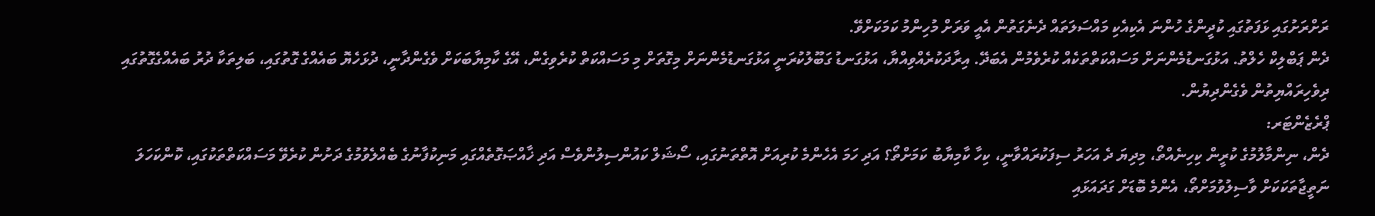ރަށްރަށުގައި ޅަފަތުގައި ކުދީންގެ ހުންނަ އެކިއެކި މައްސަލަތައް ދެނެގަތުން އެއީ ވަރަށް މުހިންމު ކަމަކަށްވޭ.
ދެން ޕަބްލިކް ހެލްތު. އަޅުގަނޑުމެންނަށް މަސައްކަތްތަކެއް ކުރެވެމުން އެބަދޭ. އިރާދަކުރެއްވިއްޔާ، އަޅުގަނޑު ގަބޫލުކުރަނީ އަޅުގަނޑުމެންނަށް މިގޮތަށް މި މަސައްކަތް ކުރެވިގެން، އޭގެ ކާމިޔާބަކަށް ވެގެންދާނީ، ދުޅަހެޔޮ ބައެއްގެ ގޮތުގައި، ބަލިތަކާ ދުރު ބައެއްގެގޮތުގައި ދިވެހިރައްޔިތުން ވެގެންދިޔުން.
ޕްރެޒެންޓަރ:
ދެން، ނިންމާލުމުގެ ކުރީން ކިހިނެއްތޯ، މިދިޔަ ދެ އަހަރު ސިފަކުރައްވާނީ، ކިހާ ކާމިޔާބު ކަމަށްތޯ؟ އަދި ހަމަ އެހެންމެ ކުރިއަށް އޮތްތަނުގައި، ސޯޝަލް ކައުންސިލުންވެސް އަދި ޚާއްޞަގޮތެއްގައި މަނިކުފާނުގެ ބެއްލެވުމުގެ ދަށުން ކުރެވޭ މަސައްކަތްތަކުގައި، ކޮންކަހަލަ ނަތީޖާތަކަކަށް ވާސިލުވުމަށްތޯ، އެންމެ ބޮޑަށް ގަދައަޅައި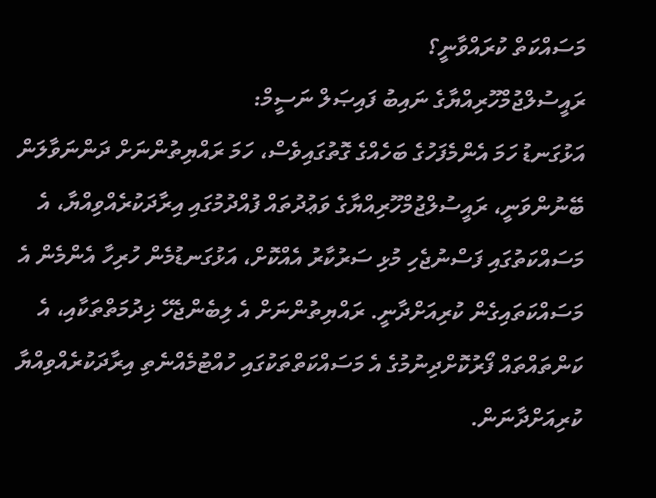މަސައްކަތް ކުރައްވާނީ؟
ރައީސުލްޖުމްހޫރިއްޔާގެ ނައިބު ފައިޞަލް ނަސީމް:
އަޅުގަނޑު ހަމަ އެންމެފަހުގެ ބަހެއްގެ ގޮތުގައިވެސް، ހަމަ ރައްޔިތުންނަށް ދަންނަވާލަން ބޭނުންވަނީ، ރައީސުލްޖުމްހޫރިއްޔާގެ ވަޢުދުތައް ފުއްދުމުގައި އިރާދަކުރެއްވިއްޔާ، އެ މަސައްކަތުގައި ފަސްނުޖެހި މުޅި ސަރުކާރު އެއްކޮށް، އަޅުގަނޑުމެން ހުރިހާ އެންމެން އެ މަސައްކަތައިގެން ކުރިއަށްދާނީ. ރައްޔިތުންނަށް އެ ލިބެންޖެހޭ ޚިދުމަތްތަކާއި، އެ ކަންތައްތައް ފޯރުކޮށްދިނުމުގެ އެ މަސައްކަތްތަކުގައި ހުއްޓުމެއްނެތި އިރާދަކުރެއްވިއްޔާ ކުރިއަށްދާނަން.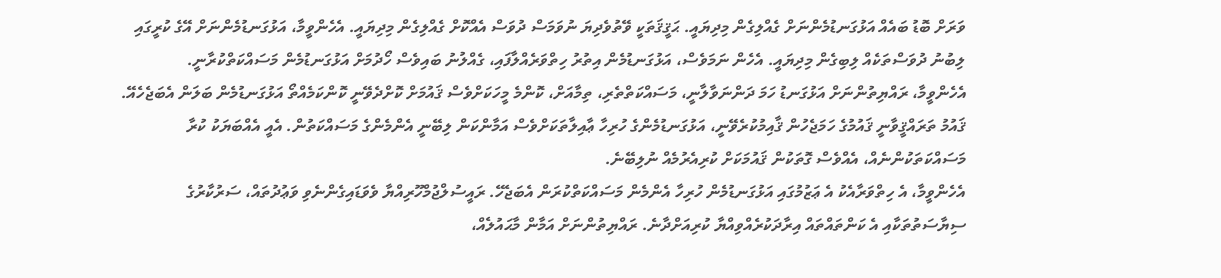ވަރަށް ބޮޑު ބައެއް އަޅުގަނޑުމެންނަށް ގެއްލިގެން މިދިޔައީ. ޙަޤީޤަތަކީ ވޭތުވެދިޔަ ނުވަމަސް ދުވަސް އެއްކޮށް ގެއްލިގެން މިދިޔައީ. އެހެންވީމާ، އަޅުގަނޑުމެންނަށް އޭގެ ކުރީގައި ލިބުނު ދުވަސްތަކެއް ލިބިގެން މިދިޔައީ. އެހެން ނަމަވެސް، އަޅުގަނޑުމެން އިތުރު ހިތްވަރެއްލާފައި، ގެއްލުނު ބައިވެސް ހޯދުމަށް އަޅުގަނޑުމެން މަސައްކަތްކުރާނީ.
އެހެންވީމާ، ރައްޔިތުންނަށް އަޅުގަނޑު ހަމަ ދަންނަވާލާނީ، މަސައްކަތްތެރި، ތިމާއަށް، ކޮންމެ މީހަކަށްވެސް ޤައުމަށް ކޮށްދެވޭނީ ކޮންކަމެއްތޯ އަޅުގަނޑުމެން ބަލަން އެބަޖެހެއޭ. ޤައުމު ތަރައްޤީވާނީ ޤައުމުގެ ހަމަޖެހުން ޤާއިމުކުރެވޭނީ، އަޅުގަނޑުމެންގެ ހުރިހާ ޢާއިލާތަކަށްވެސް އަމާންކަން ލިބޭނީ އެންމެންގެ މަސައްކަތުން. އެއީ އެއްބަޔަކު ކުރާ މަސައްކަތަކުންނެއް، އެއްވެސް ގޮތަކުން ޤައުމަކަށް ކުރިއެރުމެއް ނުލިބޭނެ.
އެހެންވީމާ، އެ ހިތްވަރާއެކު އެ ޢަޒުމުގައި އަޅުގަނޑުމެން ހުރިހާ އެންމެން މަސައްކަތްކުރަން އެބަޖެހޭ. ރައީސުލްޖުމްހޫރިއްޔާ ވެވަޑައިގެންނެވި ވަޢުދުތައް، ސަރުކާރުގެ ސިޔާސަތުތަކާއި އެ ކަންތައްތައް އިރާދަކުރެއްވިއްޔާ ކުރިއަށްދާނެ. ރައްޔިތުންނަށް އަމާން މާޙައުލެއް،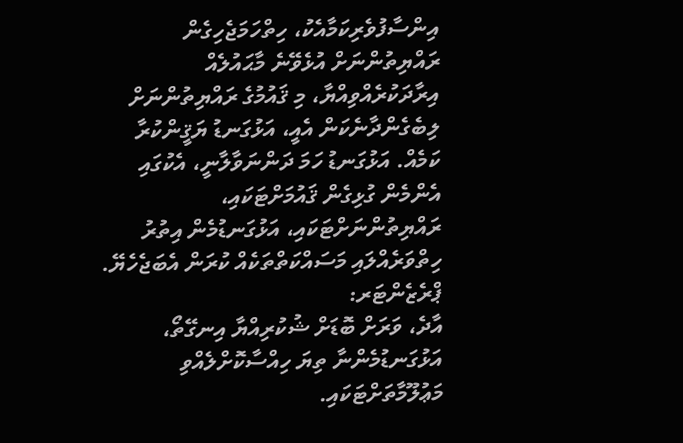އިންސާފުވެރިކަމާއެކު، ހިތްހަމަޖެހިގެން ރައްޔިތުންނަށް އުޅެވޭނެ މާޙައުލެއް އިރާދަކުރެއްވިއްޔާ، މި ޤައުމުގެ ރައްޔިތުންނަށް ލިބެގެންދާނެކަން އެއީ، އަޅުގަނޑު ޔަޤީންކުރާ ކަމެއް. އަޅުގަނޑު ހަމަ ދަންނަވާލާނީ، އެކުގައި އެންމެން ގުޅިގެން ޤައުމަށްޓަކައި، ރައްޔިތުންނަށްޓަކައި، އަޅުގަނޑުމެން އިތުރު ހިތްވަރެއްލައި މަސައްކަތްތަކެއް ކުރަން އެބަޖެހެޔޭ.
ޕްރެޒެންޓަރ:
އާދެ، ވަރަށް ބޮޑަށް ޝުކުރިއްޔާ އިނގޭތޯ، އަޅުގަނޑުމެންނާ ތިޔަ ހިއްސާކޮށްލެއްވި މަޢުލޫމާތަށްޓަކައި.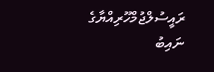ރައީސުލްޖުމްހޫރިއްޔާގެ ނައިބު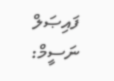ފައިޞަލް ނަސީމް: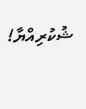ޝުކުރިއްޔާ!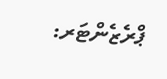ޕްރެޒެންޓަރ: